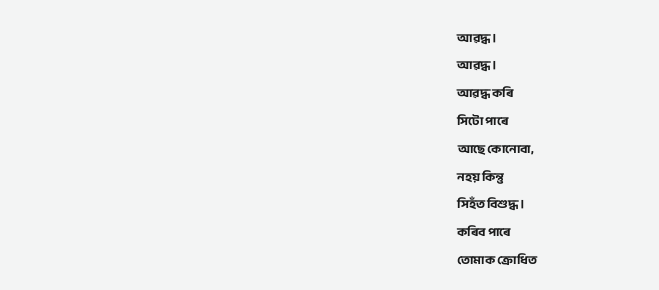আৱদ্ধ।
আৱদ্ধ।
আৱদ্ধ কৰি
সিটো পাৰে
আছে কোনোবা,
নহয় কিন্তু
সিহঁত বিশুদ্ধ।
কৰিব পাৰে
তোমাক ক্ৰোধিত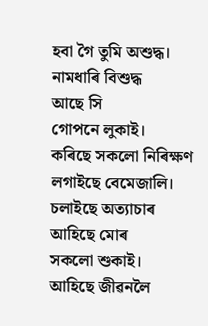হবা গৈ তুমি অশুদ্ধ।
নামধাৰি বিশুদ্ধ
আছে সি
গোপনে লুকাই।
কৰিছে সকলো নিৰিক্ষণ
লগাইছে বেমেজালি।
চলাইছে অত্যাচাৰ
আহিছে মোৰ
সকলো শুকাই।
আহিছে জীৱনলৈ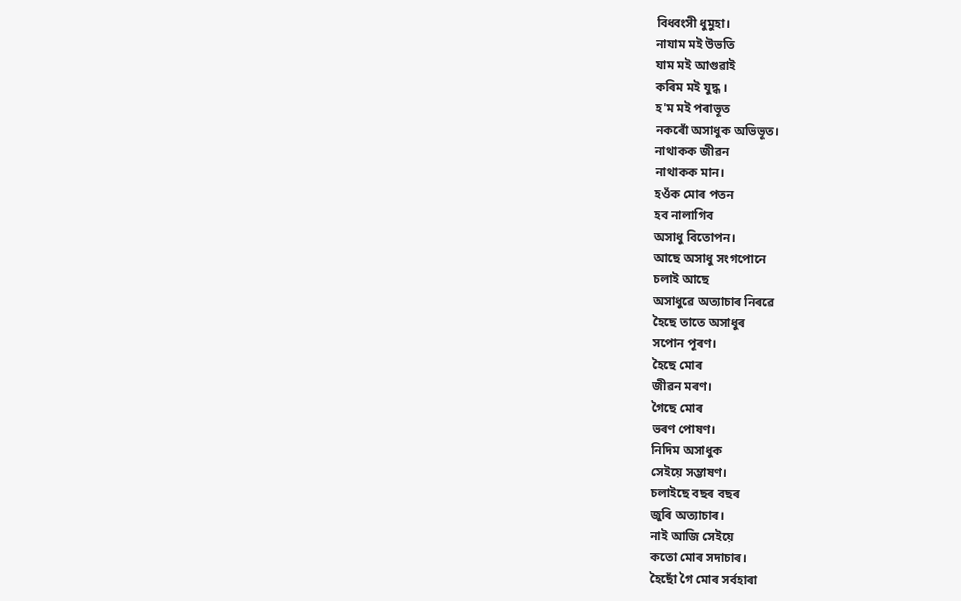বিধ্বংসী ধুমুহা।
নাযাম মই উভতি
যাম মই আগুৱাই
কৰিম মই যুদ্ধ ।
হ'ম মই পৰাভূত
নকৰোঁ অসাধুক অভিভূত।
নাথাকক জীৱন
নাথাকক মান।
হওঁক মোৰ পতন
হব নালাগিব
অসাধু বিতোপন।
আছে অসাধু সংগপোনে
চলাই আছে
অসাধুৱে অত্যাচাৰ নিৰৱে
হৈছে তাতে অসাধুৰ
সপোন পূৰণ।
হৈছে মোৰ
জীৱন মৰণ।
গৈছে মোৰ
ভৰণ পোষণ।
নিদিম অসাধুক
সেইয়ে সম্ভাষণ।
চলাইছে বছৰ বছৰ
জুৰি অত্যাচাৰ।
নাই আজি সেইয়ে
কতো মোৰ সদাচাৰ।
হৈছোঁ গৈ মোৰ সৰ্বহাৰা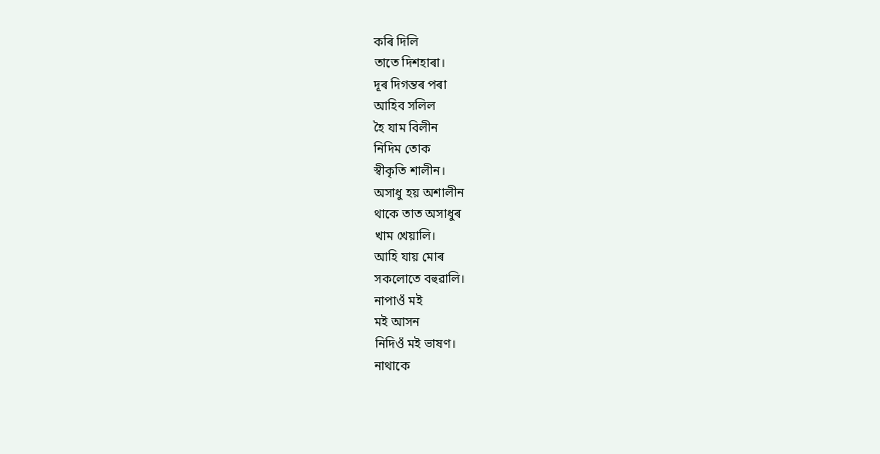কৰি দিলি
তাতে দিশহাৰা।
দূৰ দিগন্তৰ পৰা
আহিব সলিল
হৈ যাম বিলীন
নিদিম তোক
স্বীকৃতি শালীন।
অসাধু হয় অশালীন
থাকে তাত অসাধুৰ
খাম খেয়ালি।
আহি যায় মোৰ
সকলোতে বহুৱালি।
নাপাওঁ মই
মই আসন
নিদিওঁ মই ভাষণ।
নাথাকে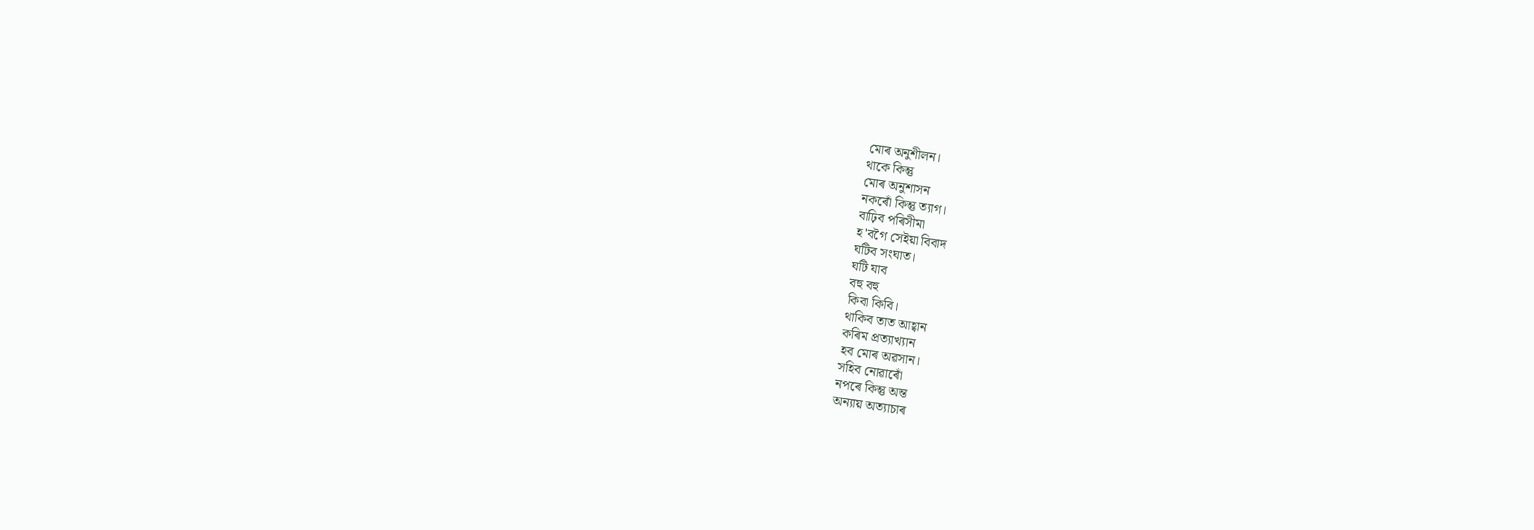মোৰ অনুশীলন।
থাকে কিন্তু
মোৰ অনুশাসন
নকৰোঁ কিন্তু ত্যাগ।
বাঢ়িব পৰিসীমা
হ'বগৈ সেইয়া বিবাদ
ঘটিব সংঘাত।
ঘটি যাব
বহু বহু
কিবা কিবি।
থাকিব তাত আহ্বান
কৰিম প্ৰত্যাখ্যান
হব মোৰ অৱসান।
সহিব নোৱাৰোঁ
নপৰে কিন্তু অন্ত
অন্যায় অত্যাচাৰ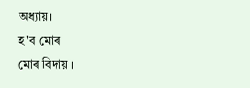অধ্যায়।
হ'ব মোৰ
মোৰ বিদায় ।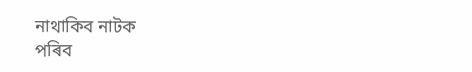নাথাকিব নাটক
পৰিব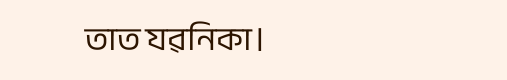তাত যৱনিকা।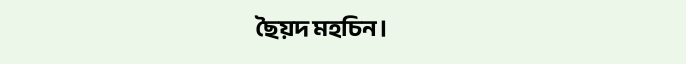ছৈয়দ মহচিন।